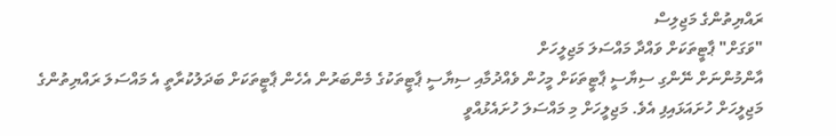ރައްޔިތުންގެ މަޖިލިސް
"ވަގަށް" ޕާޓީތަކަށް ވައްދާ މައްސަލަ މަޖިލީހަށް
އާންމުންނަށް ނޭންގި ސިޔާސީ ޕާޓީތަކަށް މީހުން ވެއްދުމާއި ސިޔާސީ ޕާޓީތަކުގެ މެންބަރުން އެހެން ޕާޓީތަކަށް ބަދަލުކުރާތީ އެ މައްސަލަ ރައްޔިތުންގެ މަޖިލީހަށް ހުށައަޅައިފި އެވެ. މަޖިލީހަށް މި މައްސަލަ ހުށައެޅުއްވީ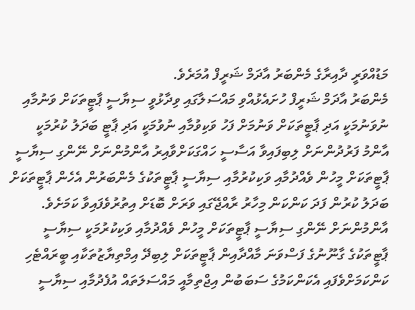މަޑުއްވަރީ ދާއިރާގެ މެންބަރު އާދަމް ޝަރީފް އުމަރެވެ.
މެންބަރު އާދަމް ޝަރީފް ހުށައެޅުއްވި މައްސަލާގައި ވިދާޅުވީ ސިޔާސީ ޕާޓީތަކަށް ވަނުމާއި ނުވަނުމަކީ އަދި ޕާޓީތަކަށް ވަނުމަށް ފަހު ވަކިވުމާއި ނުވުމަކީ އަދި ޕާޓީ ބަދަލު ކުރުމަކީ އާންމު ފަރުދުންނަށް ލިބިފައިވާ އަސާސީ ހައްގަކަށްވާއިރު އާންމުންނަށް ނޭންގި ސިޔާސީ ޕާޓީތަކަށް މީހުން ވެއްދުމާއި ވަކިކުރުމާއި ސިޔާސީ ޕާޓީތަކުގެ މެންބަރުން އެހެން ޕާޓީތަކަށް ބަދަލު ކުރުން ފަދަ ކަންކަން މިހާރު ރާއްޖޭގައި ވަރަށް ބޮޑަށް އިތުރުވެފައިވާ ކަމަށެވެ.
އާންމުންނަށް ނޭންގި ސިޔާސީ ޕާޓީތަކަށް މީހުން ވެއްދުމާއި ވަކިކުރުމަކީ ސިޔާސީ ޕާޓީތަކުގެ ގާނޫނުގެ ފަސްވަނަ މާއްދާއިން ޕާޓީތަކަށް ލިބިދޭ އިމްތިޔާޒުތަކާއި ބީރައްޓެހި ކަންކަމަށްވެފައި އެކަންކަމުގެ ސަބަބުން އިޖްތިމާއީ މައްސަލަތައް އުފެދުމާއި ސިޔާސީ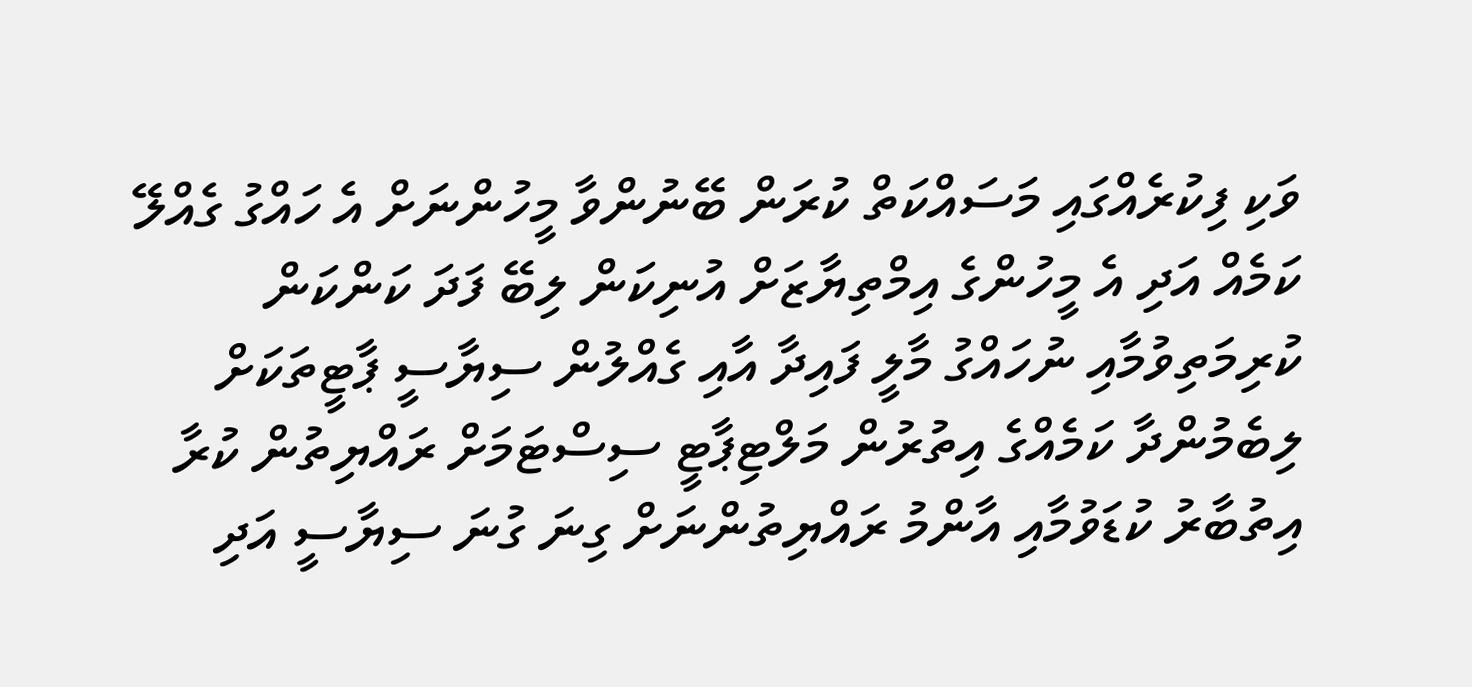ވަކި ފިކުރެއްގައި މަސައްކަތް ކުރަން ބޭނުންވާ މީހުންނަށް އެ ހައްގު ގެއްލޭ ކަމެއް އަދި އެ މީހުންގެ އިމްތިޔާޒަށް އުނިކަން ލިބޭ ފަދަ ކަންކަން ކުރިމަތިވުމާއި ނުހައްގު މާލީ ފައިދާ އާއި ގެއްލުން ސިޔާސީ ޕާޓީތަކަށް ލިބެމުންދާ ކަމެއްގެ އިތުރުން މަލްޓިޕާޓީ ސިސްޓަމަށް ރައްޔިތުން ކުރާ އިތުބާރު ކުޑަވުމާއި އާންމު ރައްޔިތުންނަށް ގިނަ ގުނަ ސިޔާސީ އަދި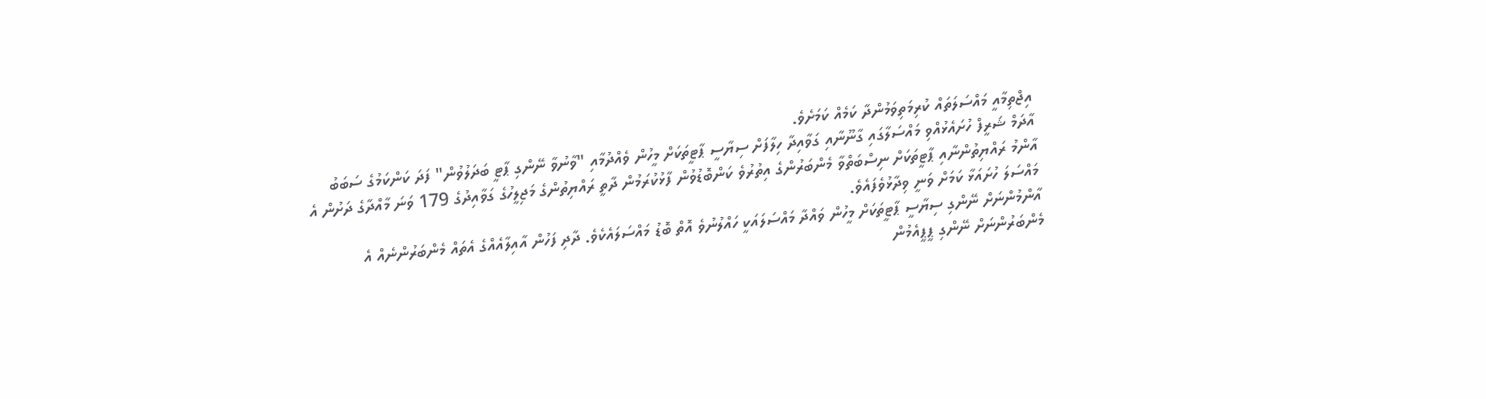އިޖްތިމާއީ މައްސަލަތައް ކުރިމަތިވަމުންދާ ކަމެއް ކަމަށެވެ.
އާދަމް ޝަރީފް ހުށައެޅުއްވި މައްސަލާގައި ގާނޫނާއި ގަވާއިދާ ހިލާފަށް ސިޔާސީ ޕާޓީތަކަށް މީހުން ވެއްދުމާއި "ވާނުވާ ނޭންގި ޕާޓީ ބަދަލުވުން" ފަދަ ކަންކަމުގެ ސަބަބު އާންމު ރައްޔިތުންނާއި ޕާޓީތަކަށް ނިސްބަތްވާ މެންބަރުންގެ އިތުރުވެ ކަންބޮޑުވުން ފާޅުކުރަމުން ދާތީ ރައްޔިތުންގެ މަޖިލީހުގެ ގަވާއިދުގެ 179 ވަނަ މާއްދާގެ ދަށުން އެ މައްސަލަ ހުށައަޅާ ކަމަށް ވަނީ ވިދާޅުވެފައެވެ.
އާންމުންނަށް ނޭންގި ސިޔާސީ ޕާޓީތަކަށް މީހުން ވައްދާ މައްސަލައަކީ ހައްލުނުވެ އޮތް ބޮޑު މައްސަލައެކެވެ. ދާދި ފަހުން އާއިލާއެއްގެ އެތައް މެންބަރުންނެއް އެ މެންބަރުންނަށް ނޭންގި ޕީޕީއެމުން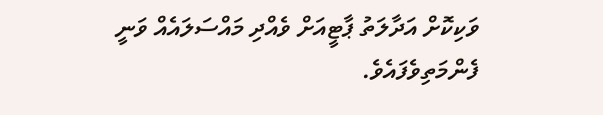ވަކިކޮށް އަދާލަތު ޕާޓީއަށް ވެއްދި މައްސަލައެއް ވަނީ ފެންމަތިވެފައެވެ.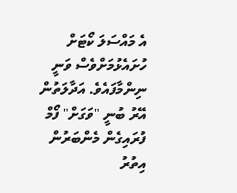އެ މައްސަލަ ކޯޓަށް ހުށައެޅުމަށްވެސް ވަނީ ނިންމާފައެވެ. އަދާލަތުން އޭރު ބުނީ "ވަގަށް" ފޯމް ފުރައިގެން މެންބަރުން އިތުރު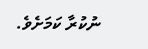ނުކުރާ ކަމަށެވެ.